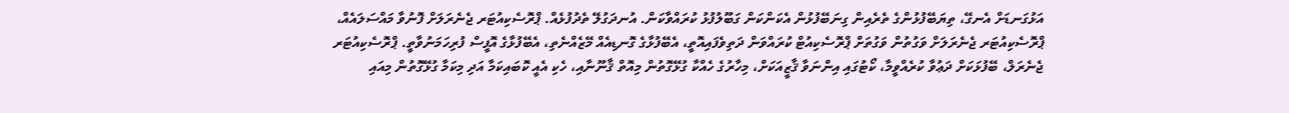އަޅުގަނޑަށް އެނގޭ، ތިޔަބޭފުޅުންގެ ތެރެއިން ގިނަބޭފުޅުން އެކަންކަން ގަބޫލުފުޅު ކުރައްވާކަން. އުނދަގުލޭ ތެދުފުޅެއް. ޕްރޮސެކިއުޓަރ ޖެނެރަލަށް ފޮނުވާ މައްސަލައެއް، ޕްރޮސެކިއުޓަރ ޖެނެރަލަށް ވަގުތުން ވަގުތަށް ޕްރޮސެކިއުޓް ކުރައްވަން ދަތިވެފައިއޮތީ، އެބޭފުޅާގެ ގޮނޑިއެއް މޭޒެއްނެތި، އެބޭފުޅާގެ އޮފީސް ފުރިހަމަނުވާތީ. ޕްރޮސެކިއުޓަރ ޖެނެރަލް، ބޭފުޅަކަށް ދަޢުވާ ކުރެއްވީމާ، ކޯޓުގައި އިންނަވާ ޤާޒީއަކަށް، މިހާރުގެ ހެއްކާ ގުޅޭގޮތުން މިއޮތް ޤާނޫނާއި، ހެކި އެއީ ކޮބައިކަމާ އަދި މިކަމާ ގުޅޭގޮތުން މިއައި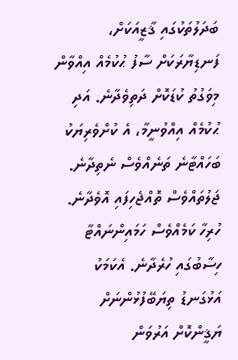ބަދަލުތަކުގައި ޤާޒީއަކަށް، ފަނޑިޔާރަކަށް ސާފު ޙުކުމެއް އިއްވާން މިވަގުތު ކުޑަކޮށް ދަތިވެދާނެ. އަދި ޙުކުމެއް އިއްވުނީމާ، އެ ކުށްވެރިޔަކު ބަހައްޓާނެ ތަނެއްވެސް ނެތިދާނެ. ޖަލުތައްވެސް ތޮއްޖެހިފައި އޮވެދާނެ. ހުރިހާ ކަމެއްވެސް ހަމައިންނައްޓާ ހިސާބުގައި ހުރެދާނެ. އެކަމަކު އަޅުގަނޑު ތިޔަބޭފުޅުންނަށް ޔަޤީންކޮށް އަރުވަން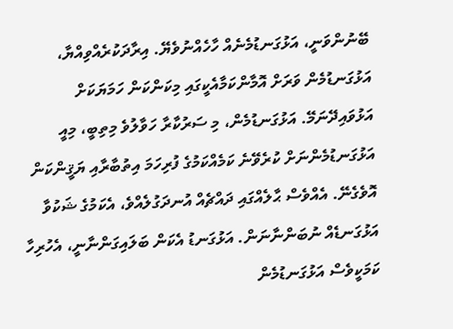ބޭނުންވަނީ، އަޅުގަނޑުމެނެއް ހާހެއްނުވެޔޭ. އިރާދަކުރެއްވިއްޔާ، އަޅުގަނޑުމެން ވަރަށް އޮމާންކަމާއެކީގައި މިކަންކަން ހަމަޔަކަށް އަޅުވައިދޭނަމޭ. އަޅުގަނޑުމެން، މި ސަރުކާރާ ހަވާލުވެ މިތިބީ، މިއީ އަޅުގަނޑުމެންނަށް ކުރެވޭނެ ކަމެއްކަމުގެ ފުރިހަމަ އިތުބާރާއި ޔަޤީންކަން އޮވެގެނޭ. އެއްވެސް ޙާލެއްގައި ދައްޗެއް އުނދަގުލެއްވެ، އެކަމުގެ ޝަކުވާ އަޅުގަނޑެއް ނުބަންނާނަން. އަޅުގަނޑު އެކަން ބަލައިގަންނާނީ، އެހުރިހާ ކަމަކީވެސް އަޅުގަނޑުމެން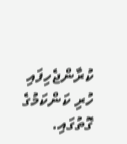ކުރާންޖެހިފައި ހުރި ކަންކަމުގެ ގޮތުގައި.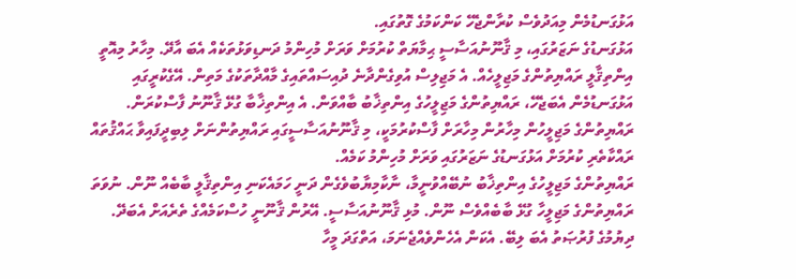އަޅުގަނޑުމެން މިއަދުވެސް ކުރާންޖެހޭ ކަންކަމުގެ ގޮތުގައި.
އަޅުގަނޑުގެ ނަޒަރުގައި، މި ޤާނޫނުއަސާސީ ޙިމާޔަތް ކުރުމަށް ވަރަށް މުހިންމު ދަނޑިވަޅުތަކެއް އެބަ އާދޭ. މިހާރު މިއޮތީ އިންތިޤާލީ ރައްޔިތުންގެ މަޖިލީހެއް. އެ މަޖިލިސް އުވިގެންދާނެ ދުއިސައްތައިގެ މާއްދާތަކުގެ މަތިން. އޭގެކުރީގައި އަޅުގަނޑުމެން އެބަޖެހޭ، ރައްޔިތުންގެ މަޖިލީހުގެ އިންތިޚާބު ބާއްވަން. އެ އިންތިޚާބާ ގުޅޭ ޤާނޫނު ފާސްކުރަން. ރައްޔިތުންގެ މަޖިލީހުން މިހާރުން މިހާރަށް ފާސްކުރުމަކީ، މި ޤާނޫނުއަސާސީގައި ރައްޔިތުންނަށް ލިބިދީފައިވާ ޙައްޤުތައް ރައްކާތެރި ކުރުމަށް އަޅުގަނޑުގެ ނަޒަރުގައި ވަރަށް މުހިންމު ކަމެއް.
ރައްޔިތުންގެ މަޖިލީހުގެ އިންތިޚާބު ނުބޭއްވުނީމާ، ނާކާމިޔާބުވެގެން ދަނީ ހަމައެކަނި އިންތިޤާލީ ބާބެއް ނޫން. ނުވަތަ ރައްޔިތުންގެ މަޖިލީހާ ގުޅޭ ބާބެއްވެސް ނޫން. މުޅި ޤާނޫނުއަސާސީ. އޭރުން ޤާނޫނީ ހުސްކަމެއްގެ ތެރެއަށް އެބަދޭ. ދިޔުމުގެ ފުރުޞަތު އެބަ ލިބޭ. އެކަން އެހެންވެއްޖެނަމަ، އަތްގަދަ މީހާ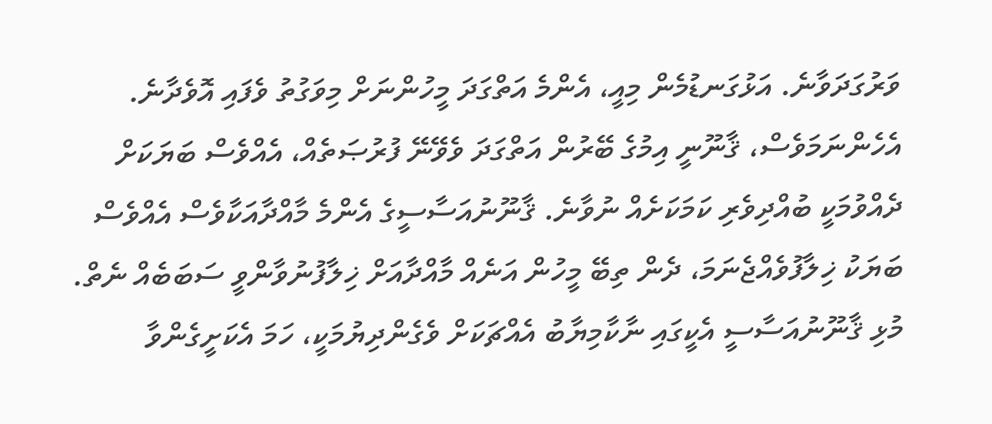ވަރުގަދަވާނެ. އަޅުގަނޑުމެން މިއީ، އެންމެ އަތްގަދަ މީހުންނަށް މިވަގުތު ވެފައި އޮވެދާނެ. އެހެންނަމަވެސް، ޤާނޫނީ އިމުގެ ބޭރުން އަތްގަދަ ވެވޭނޭ ފުރުޞަތެއް، އެއްވެސް ބަޔަކަށް ދެއްވުމަކީ ބުއްދިވެރި ކަމަކަށެއް ނުވާނެ. ޤާނޫނުއަސާސީގެ އެންމެ މާއްދާއަކާވެސް އެއްވެސް ބަޔަކު ޚިލާފުވެއްޖެނަމަ، ދެން ތިބޭ މީހުން އަނެއް މާއްދާއަށް ޚިލާފުނުވާންވީ ސަބަބެއް ނެތް. މުޅި ޤާނޫނުއަސާސީ އެކީގައި ނާކާމިޔާބު އެއްޗަކަށް ވެގެންދިޔުމަކީ، ހަމަ އެކަށީގެންވާ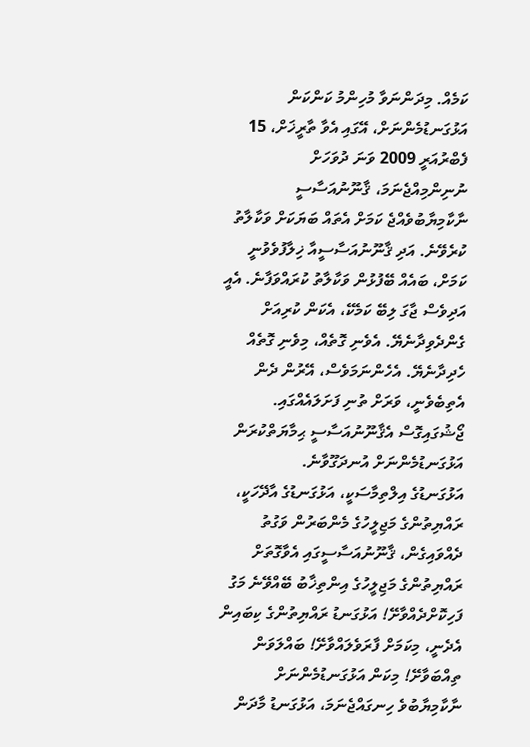ކަމެއް. މިދަންނަވާ މުހިންމު ކަންކަން އަޅުގަނޑުމެންނަށް، އޭގައި އެވާ ތާރީޚަށް، 15 ފެބްރުއަރީ 2009 ވަނަ ދުވަހަށް ނުނިންމިއްޖެނަމަ، ޤާނޫނުއަސާސީ ނާކާމިޔާބުވެއްޖެ ކަމަށް އެތައް ބަޔަކަށް ވަކާލާތު ކުރެވޭނެ. އަދި ޤާނޫނުއަސާސީއާ ޚިލާފުވެވުނީ ކަމަށް، ބައެއް ބޭފުޅުން ވަކާލާތު ކުރައްވަފާނެ. އެއީ އަދިވެސް ޖާގަ ލިބޭ ކަމެކޭ، އެކަން ކުރިއަށް ގެންދެވިދާނެޔޭ. އެވެނި ގޮތެއް، މިވެނި ގޮތެއް ހެދިދާނެޔޭ. އެހެންނަމަވެސް، އޭރުން ދެން އެތިބެވެނީ، ވަރަށް ތުނި ފަށަލައެއްގައި. ޖޯޝުގައިގޮސް އެޤާނޫނުއަސާސީ ޙިމާޔަތްކުރަން އަޅުގަނޑުމެންނަށް އުނދަގޫވާނެ.
އަޅުގަނޑުގެ އިލްތިމާސަކީ، އަޅުގަނޑުގެ އާދޭހަކީ، ރައްޔިތުންގެ މަޖިލީހުގެ މެންބަރުން ވަގުތު ދެއްވައިގެން، ޤާނޫނުއަސާސީގައި އެވާގޮތަށް ރައްޔިތުންގެ މަޖިލީހުގެ އިންތިޚާބު ބޭއްވޭނެ މަގު ފަހިކޮށްދެއްވާށޭ! އަޅުގަނޑު ރައްޔިތުންގެ ކިބައިން އެދެނީ، މިކަމަށް ފާރަވެލައްވާށޭ! ބައްލަވަން ތިއްބަވާށޭ! މިކަން އަޅުގަނޑުމެންނަށް ނާކާމިޔާބުވެ ހިނގައްޖެނަމަ، އަޅުގަނޑު މާދަން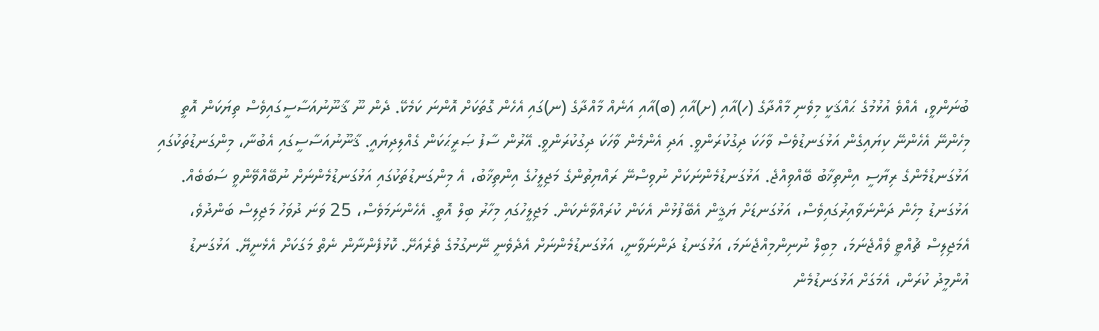ބުނަންވީ، އެއްވެ އުޅުމުގެ ޙައްޤަކީ މިވެނި މާއްދާގެ (ހ)އާއި (ށ)އާއި (ބ)އާއި އަނެއް މާއްދާގެ (ނ)ގައި އެހެން ގޮތަކަށް އޮންނަ ކަމެކޭ. ދެން ނޫ ޤާނޫނުއަސާސީގައިވެސް ތިޔަކަން އޮތީ މިހެންނޭ އެހެންނޭ ކިޔައިގެން އަޅުގަނޑުވެސް ވާހަކަ ދިގުކުރަންވީ. އަދި އެންމެން ވާހަކަ ދިގުކުރަންވީ. އޭރުން ސާފު ޞަރީޙަކަން ގެއްލިދިޔައީ. ޤާނޫނުއަސާސީގައި އެބުނާ، މިންގަނޑުތަކުގައި އަޅުގަނޑުމެންގެ ރިޔާސީ އިންތިޚާބު ބޭއްވިއްޖެ. އަޅުގަނޑުމެންނަކަށް ނުވިސްނޭ ރައްޔިތުންގެ މަޖިލީހުގެ އިންތިޚާބު، އެ މިންގަނޑުތަކުގައި އަޅުގަނޑުމެންނަށް ނުބޭއްވޭންވީ ސަބަބެއް. އަޅުގަނޑު މިހެން ދަންނަވާއިރުގައިވެސް، އަޅުގަނޑަށް ޔަޤީން އެބޭފުޅުން އެކަން ކުރައްވާނެކަން. މަޖިލީހުގައި މިހާރު ބިލް އޮތީ. އެހެންނަމަވެސް، 25 ވަނަ ދުވަހު މަޖިލިސް ބަންދުވެ، އެމަޖިލިސް ޗުއްޓީ ވެއްޖެނަމަ، މިބިލް ނުނިންމިއްޖެނަމަ، އަޅުގަނޑު ދަންނަވާނީ، އަޅުގަނޑުމެންނަށް އެދެވެނީ ނޭނގުމުގެ ތެރެއަށޭ. ކޮޅުފެންނާން ނެތް މަގަކަށް އެޅެނީޔޭ. އަޅުގަނޑު އުންމީދު ކުރަން، އެމަގަށް އަޅުގަނޑުމެން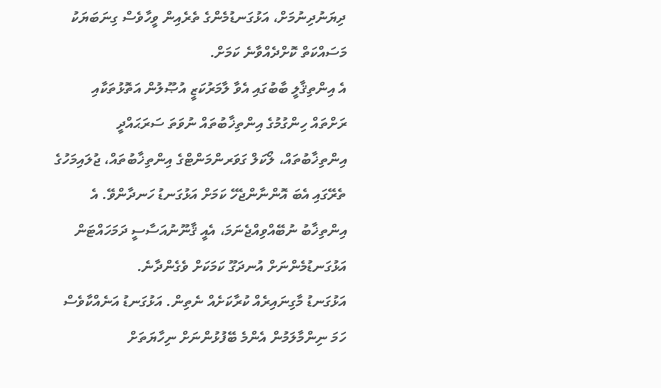ދިޔަނުދިނުމަށް، އަޅުގަނޑުމެންގެ ތެރެއިން ވީހާވެސް ގިނަބަޔަކު މަސައްކަތް ކޮށްދެއްވާނެ ކަމަށް.
އެ އިންތިޤާލީ ބާބުގައި އެވާ ލާމަރުކަޒީ އުޞޫލުން އަތޮޅުތަކާއި ރަށްތައް ހިންގުމުގެ އިންތިޚާބުތައް ނުވަތަ ސަރަޙައްދީ އިންތިޚާބުތައް، ލޯކަލް ގަވަރންމަންޓްގެ އިންތިޚާބުތައް، ޖުލައިމަހުގެ ތެރޭގައި އެބަ އޮންނާންޖެހޭ ކަމަށް އަޅުގަނޑު ހަނދާންވޭ. އެ އިންތިޚާބު ނުބޭއްވިއްޖެނަމަ، އެއީ ޤާނޫނުއަސާސީ ދަމަހައްޓަން އަޅުގަނޑުމެންނަށް އުނދަގޫ ކަމަކަށް ވެގެންދާނެ.
އަޅުގަނޑު މާގިނައިރެއް ކުރާކަށެއް ނެތިން. އަޅުގަނޑު އަނެއްކާވެސް ހަމަ ނިންމާލަމުން އެންމެ ބޭފުޅުންނަށް ނިހާޔަތަށް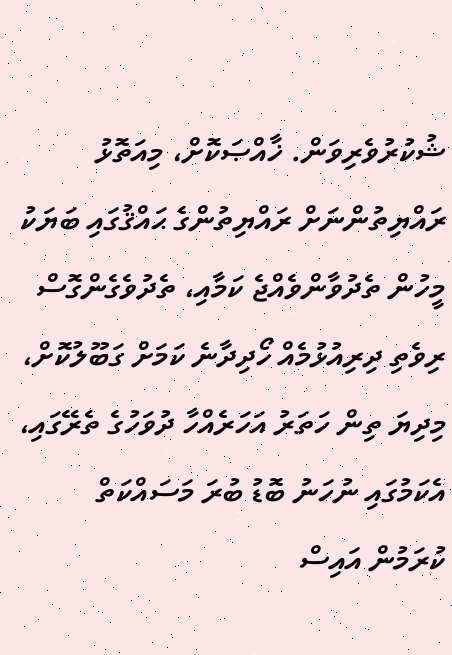ޝުކުރުވެރިވަން. ޚާއްޞަކޮށް، މިއަތޮޅު ރައްޔިތުންނަށް ރައްޔިތުންގެ ޙައްޤުގައި ބަޔަކު މީހުން ތެދުވާންވެއްޖެ ކަމާއި، ތެދުވެގެންގޮސް ރިވެތި ދިރިއުޅުމެއް ހޯދިދާނެ ކަމަށް ގަބޫލުކޮށް، މިދިޔަ ތިން ހަތަރު އަހަރެއްހާ ދުވަހުގެ ތެރޭގައި، އެކަމުގައި ނުހަނު ބޮޑު ބުރަ މަސައްކަތް ކުރަމުން އައިސް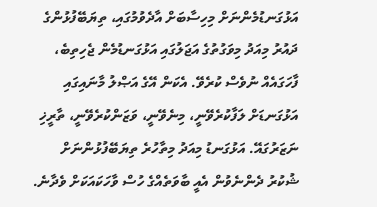އަޅުގަނޑުމެންނަށް މިހިސާބަށް އާދެވުމުގައި، ތިޔަބޭފުޅުންގެ ދައުރު މިއަދު މިވަގުތުގެ އަޖަލުގައި އަޅުގަނޑުމެން ޖެހިތިބެ، ފާހަގައެއް ނުވެސް ކުރެވޭ. އެކަން އޭގެ އަޞްލު މާނައިގައި އަޅުގަނޑަށް ލަފާކުރެވޭނީ، މިނެވޭނީ، ވަޒަންކުރެވޭނީ، ތާރީޚި ނަޒަރުގައޭ. އަޅުގަނޑު މިއަދު މިތާހުރެ ތިޔަބޭފުޅުންނަށް ޝުކުރު ދެންނެވުން އެއީ ބާވަތެއްގެ ހުސް ވާހަކައަކަށް ވެދާނެ.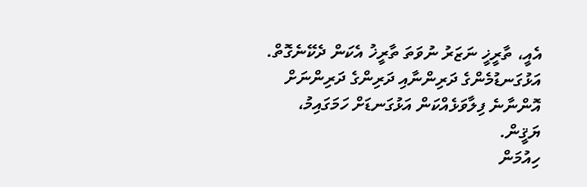އެއީ، ތާރީޚީ ނަޒަރު ނުވަތަ ތާރީޚު އެކަން ދެކޭނެގޮތް. އަޅުގަނޑުމެންގެ ދަރިންނާއި ދަރިންގެ ދަރިންނަށް އޮންނާނެ ފިލާވަޅެއްކަން އަޅުގަނޑަށް ހަމަގައިމު، ޔަޤީން.
ހިއުމަން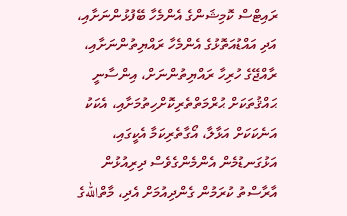ރައިޓްސް ކޮމިޝަންގެ އެންމެހާ ބޭފުޅުންނަށާއި، އަދި އައްޑުއަތޮޅުގެ އެންމެހާ ރައްޔިތުންނަށާއި، ރާއްޖޭގެ ހުރިހާ ރައްޔިތުންނަށް، އިންސާނީ ޙައްޤުތަކަށް ޙުރްމަތްތެރިކޮށްހިތުމަށާއި، އެކަކު އަނެކަކަށް އަޅާލާ، އޯގާތެރިކަމާ އެކީގައި، އަޅުގަނޑުމެން އެންމެންގެވެސް ދިރިއުޅުން އާރާސްތު ކުރަމުން ގެންދިއުމަށް އެދި، މާތްاللهގެ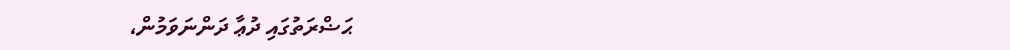ޙަޟްރަތުގައި ދުޢާ ދަންނަވަމުން،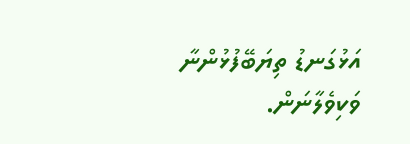އަޅުގަނޑު ތިޔަބޭފުޅުންނާ ވަކިވެލާނަން.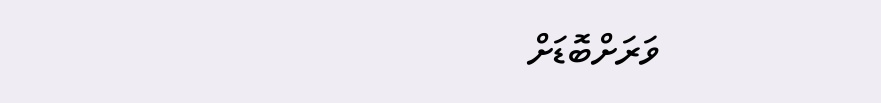ވަރަށްބޮޑަށް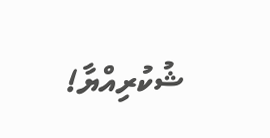ޝުކުރިއްޔާ!